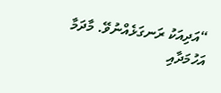“އަދިއަކު ރަނގަޅެއްނުވޭ. މާދަމާ އަހުމަދާއި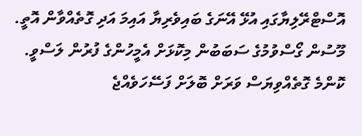އޮސްޓްރޭލިޔާގައި އުޅޭ އޭނަގެ ބައިވެރިޔާ އައިމަ އަދި ގޮތެއްވާން އޮތީ. މޫސުން ގޯސްވުމުގެ ސަބަބުން މިކޮޅަށް އެމީހުންގެ ފުރުން ލަސްވީ. ކޮންމެ ގޮތެއްވިޔަސް ވަރަށް ބޮލަށް ފަސޭހަވެއްޖެ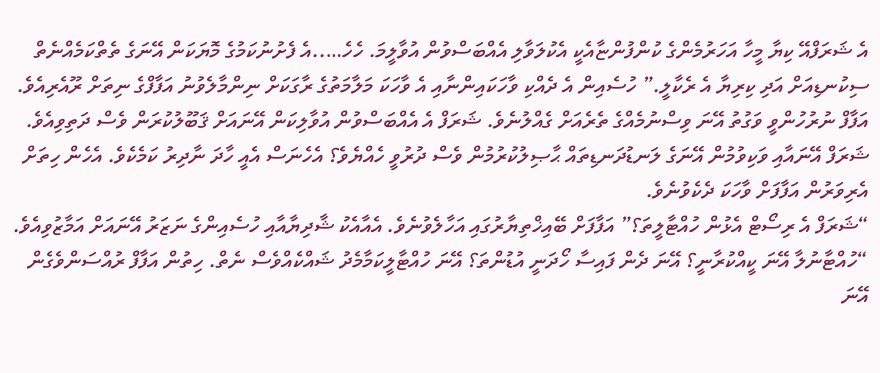އެ ޝަރަފްއޭ ކިޔާ މީހާ އަހަރުމެންގެ ކުންފުންޏާއެކީ އެކުލަވާލި އެއްބަސްވުން އުވާލީމަ. ހެހެ…..އެ ފެށުނުކަމުގެ މޮޔަކަން އޭނަގެ ތެތްކަމެއްނެތް ސިކުނޑިއަށް އަދި ކިރިޔާ އެ ރެކާލީ.” ހުސެއިން އެ ދެއްކި ވާހަކައިންނާއި އެ ވާހަކަ މަލާމަތުގެ ރާގަކަށް ނިންމާލެވުނު އަފާފްގެ ނިތަށް ރޫއެރިއެވެ. އަފާފް ނުރުހުންވީ ވަގުތު އޭނަ ވިސްނުމެއްގެ ތެރެއަށް ގެއްލުނެވެ. ޝަރަފް އެ އެއްބަސްވުން އުވާލިކަން އޭނައަށް ޤަބޫލުކުރަން ވެސް ދަތިވިއެވެ. ޝަރަފް އޭނައާއި ވަކިވުމުން އޭނަގެ ލަނޑުދަނޑިތައް ޙާޞިލުކުރުމުން ވެސް ދުރުވީ ހެއްޔެވެ؟ އެހެނަސް އެއީ ހާދަ ނާދިރު ކަމެކެވެ. އެހެން ހިތަށް އެރިވަރުން އަފާފަށް ވާހަކަ ދެކެވުނެވެ.
“ޝަރަފް އެ ރިސޯޓް އެޅުން ހުއްޓާލީތަ؟” އަފާފަށް ބޭއިޚްތިޔާރުގައި އަހާލެވުނެވެ. އެއާއެކު ޝާދިޔާއާއި ހުސެއިންގެ ނަޒަރު އޭނައަށް އަމާޒުވިއެވެ.
“ހުއްޓާނުލާ އޭނަ ކީއްކުރާނީ؟ އޭނަ ދެން ފައިސާ ހޯދަނީ އުޑުންތަ؟ އޭނަ ހުއްޓާލީކަމާމެދު ޝައްކެއްވެސް ނެތް. ހިތުން އަފާފް ރުއްސަންވެގެން އޭނަ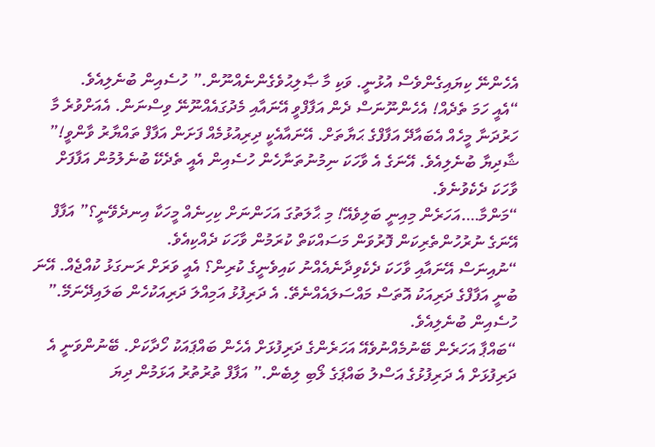އެހެންނޭ ކިޔައިގެންވެސް އުޅުނީ. ވަކި މާ ޞާލިޙުވެގެންނެއްނޫން.” ހުސެއިން ބުނެލިއެވެ.
“އެއީ ހަމަ ތެދެއް! އެހެންނޫނަސް ދެން އަފާފްވީ އޭނައާއި މެދުގައެއްނޫނޭ ވިސްނަން. އެއަށްވުރެ މާ ހަރުދަނާ މީހެއް އެބައާދޭ އަފާފްގެ ޙަޔާތަށް. އޭނައާއެކީ ދިރިއުޅުމެއް ފަށަން އަފާފް ތައްޔާރު ވާންވީ!” ޝާދިޔާ ބުނެލިއެވެ. އޭނަގެ އެ ވާހަކަ ނިމުނުތަނާހެން ހުސެއިން އެއީ ތެދެކޭ ބުނެލުމުން އަފާފަށް ވާހަކަ ދެކެވުނެވެ.
“މަންމާ….އަހަރެން މިއިނީ ބަލިވެއޭ! މި ޙާލަތުގަ އަހަންނަށް ކިހިނެއް މީހަކާ އިނދެވޭނީ؟” އަފާފް އޭނަގެ ނުރުހުންތެރިކަން ފޮރުވަން މަސައްކަތް ކުރަމުން ވާހަކަ ދެއްކިއެވެ.
“ނުއިނަސް އޭނައާއި ވާހަކަ ދެކެވިދާނެއެއްނު ކައިވެނީގެ ކުރިން؟ އެއީ ވަރަށް ރަނގަޅު ކުއްޖެއް. އޭނަ ބުނީ އަފާފްގެ ދަރިއަކު އޮތަސް މައްސަލައެއްނެތޭ. އެ ދަރިފުޅު އަމިއްލަ ދަރިއަކުހެން ބަލައިދޭނަމޭ.” ހުސެއިން ބުނެލިއެވެ.
“ބައްޕާ އަހަރެން ބޭނުމެއްނުވެއޭ އަހަރެންގެ ދަރިފުޅަށް އެހެން ބައްޕައަކު ހޯދާކަށް. ބޭނުންވަނީ އެ ދަރިފުޅަށް އެ ދަރިފުޅުގެ އަސްލު ބައްޕަގެ ލޯބި ލިބެން.” އަފާފް ތުރުތުރު އަޅަމުން ދިޔަ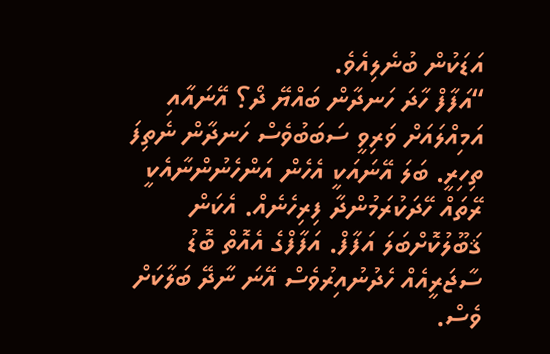އަޑަކުން ބުނެލިއެވެ.
“އަފާފް ހާދަ ހަނދާން ބައްޔޭ ދޯ؟ އޭނައާއި އަމިއްލައަށް ވަރިވީ ސަބަބުވެސް ހަނދާން ނެތިފަ ތިހިރީ. ބަލަ އޭނައަކީ އެހެން އަންހެނުންނާއެކީ ރޭތައް ހޭދަކުރަމުންދާ ފިރިހެނެއް. އެކަން ޤަބޫލުކޮށްބަލަ އަފާފް. އަފާފްގެ އެއޮތް ބޮޑު ސާޖަރީއެއް ހެދުނުއިރުވެސް އޭނަ ނާދޭ ބަލާކަށް ވެސް.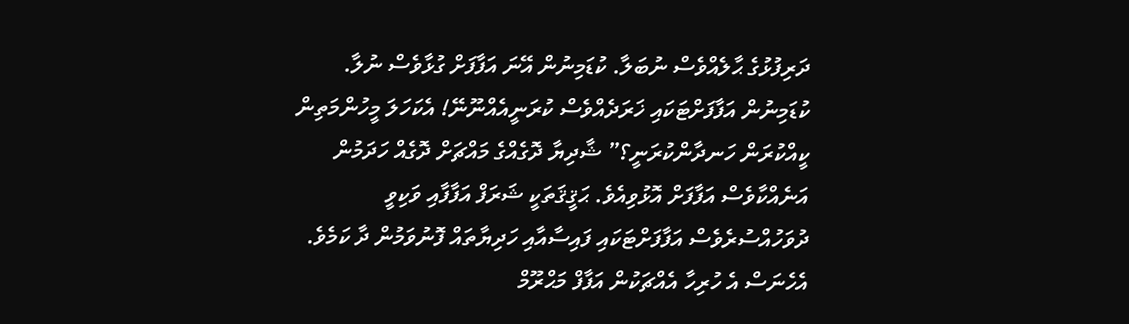ދަރިފުޅުގެ ޙާލެއްވެސް ނުބަލާ. ކުޑަމިނުން އޭނަ އަފާފަށް ގުޅާވެސް ނުލާ. ކުޑަމިނުން އަފާފަށްޓަކައި ޚަރަދެއްވެސް ކުރަނީއެއްނޫނޭ! އެކަހަލަ މީހުންމަތިން ކީއްކުރަން ހަނދާންކުރަނީ؟” ޝާދިޔާ ދޮގެއްގެ މައްޗަށް ދޮގެއް ހަދަމުން އަނެއްކާވެސް އަފާފަށް އޮޅުވިއެވެ. ޙަޤީޤަތަކީ ޝަރަފް އަފާފާއި ވަކިވީ ދުވަހުއްސުރެވެސް އަފާފަށްޓަކައި ފައިސާއާއި ހަދިޔާތައް ފޮނުވަމުން ދާ ކަމެވެ. އެހެނަސް އެ ހުރިހާ އެއްޗަކުން އަފާފް މަޙްރޫމް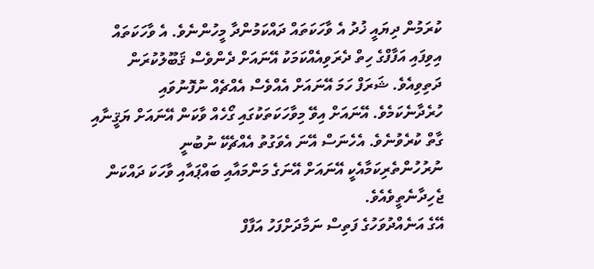ކުރަމުން ދިޔައީ ޚުދު އެ ވާހަކަތައް ދައްކަމުންދާ މީހުންނެވެ. އެ ވާހަކަތައް އިވިފައި އަފާފްގެ ހިތް ދެރަވިއެއްކަމަކު އޭނައަށް ދެންވެސް ޤަބޫލުކުރަން ދަތިވިއެވެ. ޝަރަފް ހަމަ އޭނައަށް އެއްވެސް އެއްޗެއް ނުފޮނުވައި ހުރެދާނެކަމެވެ. އޭނައަށް އިވޭ މިވާހަކަތަކުގައި ގޯހެއް ވާކަން އޭނައަށް ޔަޤީނާއި ގާތް ކުރެވުނެވެ. އެހެނަސް އޭނަ އެވަގުތު އެއްޗެކޭ ނުބުނީ ނުރުހުންތެރިކަމާއެކީ އޭނައަށް އޭނަގެ މަންމައާއި ބައްޕައާއި ވާހަކަ ދައްކަން ޖެހިދާނެތީވެއެވެ.
އޭގެ އަނެއްދުވަހުގެ ފަތިސް ނަމާދަށްފަހު އަފާފް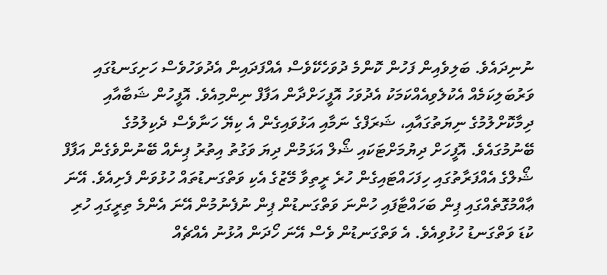ނުނިދައެވެ. ބަލިވެއިން ފަހުން ކޮންމެ ދުވަހެކޭވެސް އެއްފަދައިން އެދުވަހުވެސް ހަށިގަނޑުގައި ވަރުބަލިކަމެއް އެކުލެވިއެއްކަމަކު އެދުވަހު އޮފީހަށްދާން އަފާފް ނިންމިއެވެ. އޮފީހުން ޝަބާއާއި ދިމާކޮށްލުމުގެ ނިޔަތުގައާއި، ޝަރަފްގެ ނަމާއި އަޅުވައިގެން އެ ކިޔޭ ހަނާވެސް ދެކިލުމުގެ ބޭނުމުގައެވެ. އޮފީހަށް ދިޔުމަށްޓަކައި ޝޯލް އަޅަމުން ދިޔަ ވަގުތު އިތުރު ޕިނެއް ބޭނުންވެގެން އަފާފް ޝޯލްގެ އެއްފަރާތުގައި ހިފަހައްޓައިގެން ހުރެ ރީތިވާ މޭޒުގެ އެކި ވަތްގަނޑުތައް ހުޅުވަން ފެށިއެވެ. އޭނަ ޢާއްމުގޮތެއްގައި ޕިން ބަހައްޓާފައި ހުންނަ ވަތްގަނޑުން ޕިން ނުފެނުމުން އޭނަ އެންމެ ތިރީގައި ހުރި ކުޑަ ވަތްގަނޑު ހުޅުވިއެވެ. އެ ވަތްގަނޑުން ވެސް އޭނަ ހޯދަން އުޅުނު އެއްޗެއް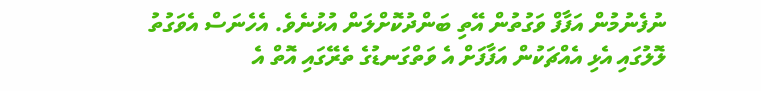ނުފެނުމުން އަފާފް ވަގުތުން އޭތި ބަންދުކޮށްލަން އުޅުނެވެ. އެހެނަސް އެވަގުތު ލޮލުގައި އެޅި އެއްޗަކުން އަފާފަށް އެ ވަތްގަނޑުގެ ތެރޭގައި އޮތް އެ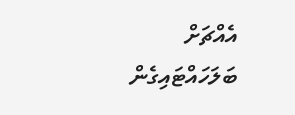އެއްޗަށް ބަލަހައްޓައިގެން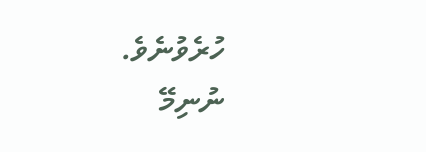ހުރެވުނެވެ.
ނުނިމޭ